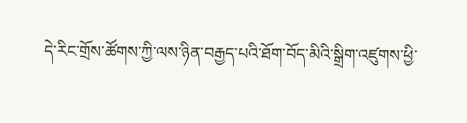དེ་རིང་གྲོས་ཚོགས་ཀྱི་ལས་ཉིན་བརྒྱད་པའི་ཐོག་བོད་མིའི་སྒྲིག་འཛུགས་ཕྱི་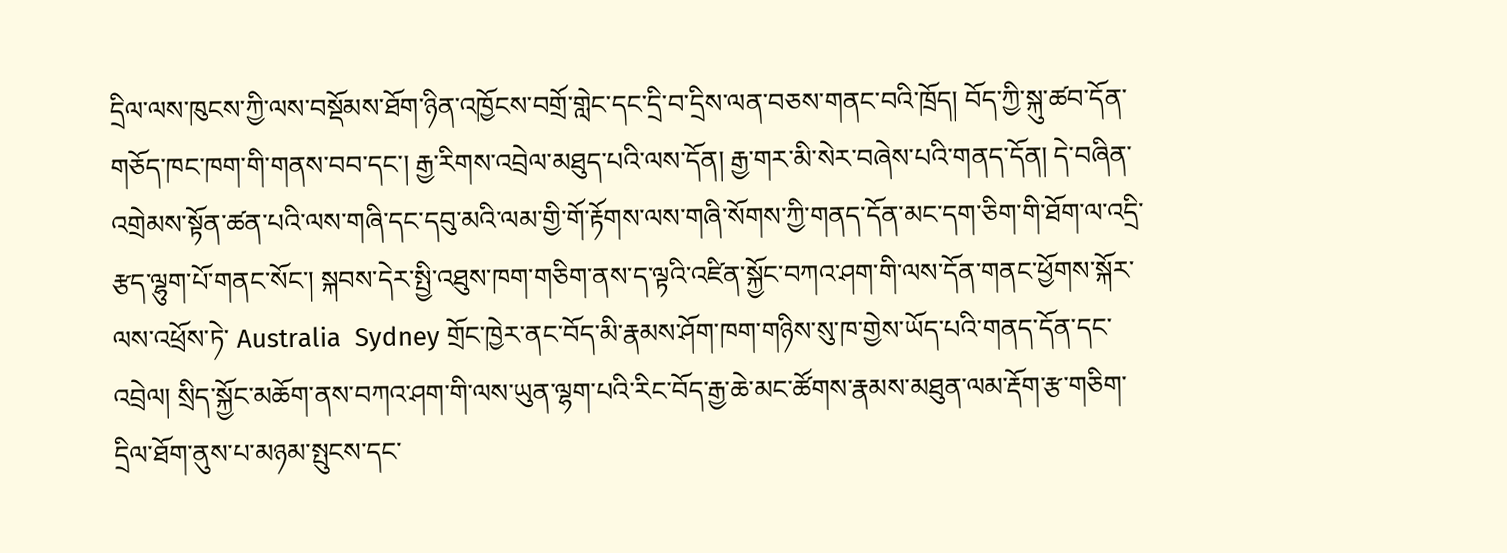དྲིལ་ལས་ཁུངས་ཀྱི་ལས་བསྡོམས་ཐོག་ཉིན་འཁྱོངས་བགྲོ་གླེང་དང་དྲི་བ་དྲིས་ལན་བཅས་གནང་བའི་ཁྲོད། བོད་ཀྱི་སྐུ་ཚབ་དོན་གཅོད་ཁང་ཁག་གི་གནས་བབ་དང་། རྒྱ་རིགས་འབྲེལ་མཐུད་པའི་ལས་དོན། རྒྱ་གར་མི་སེར་བཞེས་པའི་གནད་དོན། དེ་བཞིན་འགྲེམས་སྟོན་ཚན་པའི་ལས་གཞི་དང་དབུ་མའི་ལམ་གྱི་གོ་རྟོགས་ལས་གཞི་སོགས་ཀྱི་གནད་དོན་མང་དག་ཅིག་གི་ཐོག་ལ་འདྲི་རྩད་ལྷུག་པོ་གནང་སོང་། སྐབས་དེར་སྤྱི་འཐུས་ཁག་གཅིག་ནས་ད་ལྟའི་འཛིན་སྐྱོང་བཀའ་ཤག་གི་ལས་དོན་གནང་ཕྱོགས་སྐོར་ལས་འཕྲོས་ཏེ་ Australia  Sydney གྲོང་ཁྱེར་ནང་བོད་མི་རྣམས་ཤོག་ཁག་གཉིས་སུ་ཁ་གྱེས་ཡོད་པའི་གནད་དོན་དང་འབྲེལ། སྲིད་སྐྱོང་མཆོག་ནས་བཀའ་ཤག་གི་ལས་ཡུན་ལྷག་པའི་རིང་བོད་རྒྱ་ཆེ་མང་ཚོགས་རྣམས་མཐུན་ལམ་རྡོག་རྩ་གཅིག་དྲིལ་ཐོག་ནུས་པ་མཉམ་སྤུངས་དང་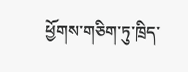ཕྱོགས་གཅིག་ཏུ་ཁྲིད་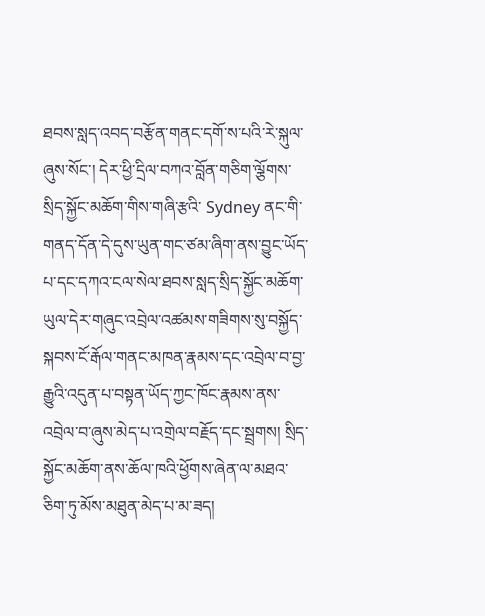ཐབས་སླད་འབད་བརྩོན་གནང་དགོ་ས་པའི་རེ་སྐུལ་ཞུས་སོང་། དེར་ཕྱི་དྲིལ་བཀའ་བློན་གཅིག་ལྕོགས་སྲིད་སྐྱོང་མཆོག་གིས་གཞི་རྩའི་ Sydney ནང་གི་གནད་དོན་དེ་དུས་ཡུན་གང་ཙམ་ཞིག་ནས་བྱུང་ཡོད་པ་དང་དཀའ་ངལ་སེལ་ཐབས་སླད་སྲིད་སྐྱོང་མཆོག་ཡུལ་དེར་གཞུང་འབྲེལ་འཚམས་གཟིགས་སུ་བསྐྱོད་སྐབས་ངོ་རྒོལ་གནང་མཁན་རྣམས་དང་འབྲེལ་བ་བྱ་རྒྱུའི་འདུན་པ་བསྟན་ཡོད་ཀྱང་ཁོང་རྣམས་ནས་འབྲེལ་བ་ཞུས་མེད་པ་འགྲེལ་བརྗོད་དང་སྦྲགས། སྲིད་སྐྱོང་མཆོག་ནས་ཆོལ་ཁའི་ཕྱོགས་ཞེན་ལ་མཐའ་ཅིག་ཏུ་མོས་མཐུན་མེད་པ་མ་ཟད།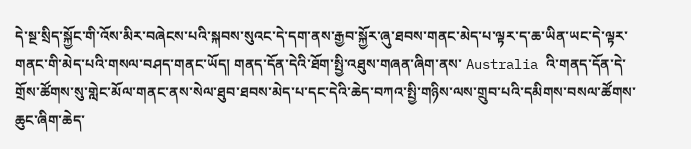དེ་སྔ་སྲིད་སྐྱོང་གི་འོས་མིར་བཞེངས་པའི་སྐབས་སུའང་དེ་དག་ནས་རྒྱབ་སྐྱོར་ཞུ་ཐབས་གནང་མེད་པ་ལྟར་ད་ཆ་ཡིན་ཡང་དེ་ལྟར་གནང་གི་མེད་པའི་གསལ་བཤད་གནང་ཡོད། གནད་དོན་དེའི་ཐོག་སྤྱི་འཐུས་གཞན་ཞིག་ནས་ Australia འི་གནད་དོན་དེ་གྲོས་ཚོགས་སུ་གླེང་མོལ་གནང་ནས་སེལ་ཐུབ་ཐབས་མེད་པ་དང་དེའི་ཆེད་བཀའ་སྤྱི་གཉིས་ལས་གྲུབ་པའི་དམིགས་བསལ་ཚོགས་ཆུང་ཞིག་ཆེད་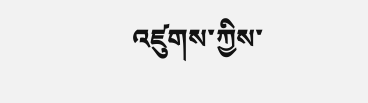འཛུགས་ཀྱིས་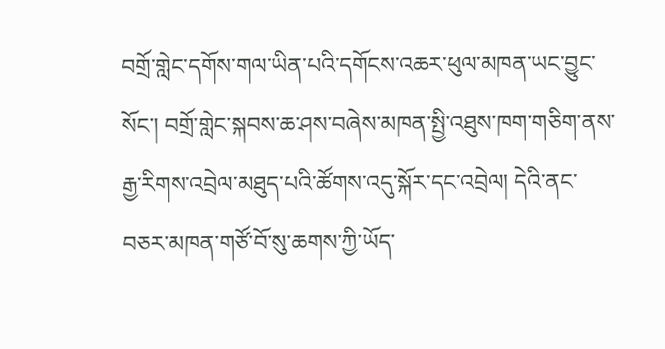བགྲོ་གླེང་དགོས་གལ་ཡིན་པའི་དགོངས་འཆར་ཕུལ་མཁན་ཡང་བྱུང་སོང་། བགྲོ་གླེང་སྐབས་ཆ་ཤས་བཞེས་མཁན་སྤྱི་འཐུས་ཁག་གཅིག་ནས་རྒྱ་རིགས་འབྲེལ་མཐུད་པའི་ཚོགས་འདུ་སྐོར་དང་འབྲེལ། དེའི་ནང་བཅར་མཁན་གཙོ་བོ་སུ་ཆགས་ཀྱི་ཡོད་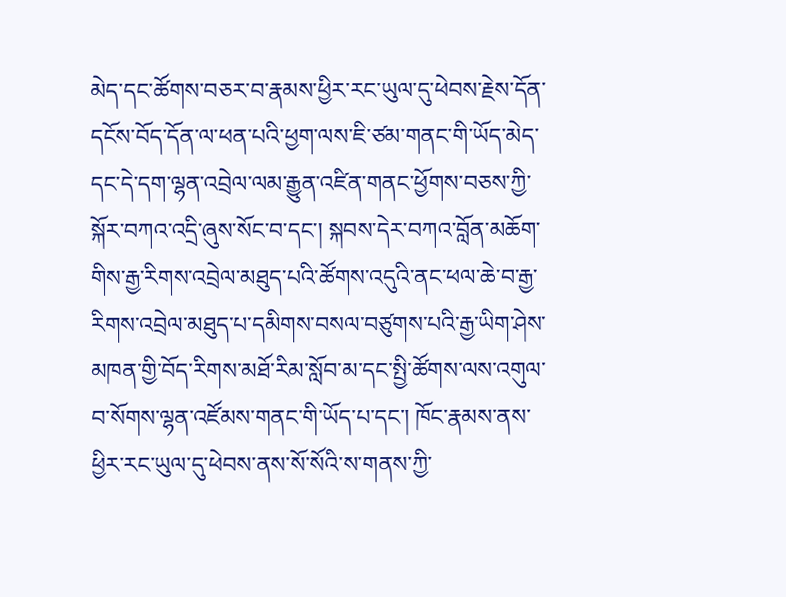མེད་དང་ཚོགས་བཅར་བ་རྣམས་ཕྱིར་རང་ཡུལ་དུ་ཕེབས་རྗེས་དོན་དངོས་བོད་དོན་ལ་ཕན་པའི་ཕྱག་ལས་ཇི་ཙམ་གནང་གི་ཡོད་མེད་དང་དེ་དག་ལྷན་འབྲེལ་ལམ་རྒྱུན་འཛིན་གནང་ཕྱོགས་བཅས་ཀྱི་སྐོར་བཀའ་འདྲི་ཞུས་སོང་བ་དང་། སྐབས་དེར་བཀའ་བློན་མཆོག་གིས་རྒྱ་རིགས་འབྲེལ་མཐུད་པའི་ཚོགས་འདུའི་ནང་ཕལ་ཆེ་བ་རྒྱ་རིགས་འབྲེལ་མཐུད་པ་དམིགས་བསལ་བཙུགས་པའི་རྒྱ་ཡིག་ཤེས་མཁན་གྱི་བོད་རིགས་མཐོ་རིམ་སློབ་མ་དང་སྤྱི་ཚོགས་ལས་འགུལ་བ་སོགས་ལྷན་འཛོམས་གནང་གི་ཡོད་པ་དང་། ཁོང་རྣམས་ནས་ཕྱིར་རང་ཡུལ་དུ་ཕེབས་ནས་སོ་སོའི་ས་གནས་ཀྱི་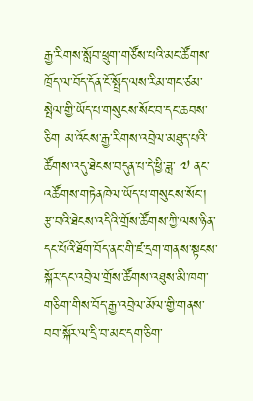རྒྱ་རིགས་སློབ་ཕྲུག་གཙོས་པའི་མང་ཚོགས་ཁྲོད་ལ་བོད་དོན་ངོ་སྤྲོད་ལས་རིམ་གང་ཙམ་སྤེལ་གྱི་ཡོད་པ་གསུངས་སོང་བ་དང་ཆབས་ཅིག མ་འོངས་རྒྱ་རིགས་འབྲེལ་མཐུད་པའི་ཚོགས་འདུ་ཐེངས་བདུན་པ་དེ་ཕྱི་ཟླ་ ༧ ནང་འཚོགས་གཏེནཁེལ་ཡོད་པ་གསུངས་སོང་།  རྩ་བའི་ཐེངས་འདིའི་གྲོས་ཚོགས་ཀྱི་ལས་ཉིན་དང་པོའི་ཐོག་བོད་ནང་གི་ཛ་དྲག་གནས་སྟངས་སྐོར་དང་འབྲེལ་གྲོས་ཚོགས་འཐུས་མི་ཁག་གཅིག་གིས་བོད་རྒྱ་འབྲེལ་མོལ་གྱི་གནས་བབ་སྐོར་ལ་དྲི་བ་མང་དག་ཅིག་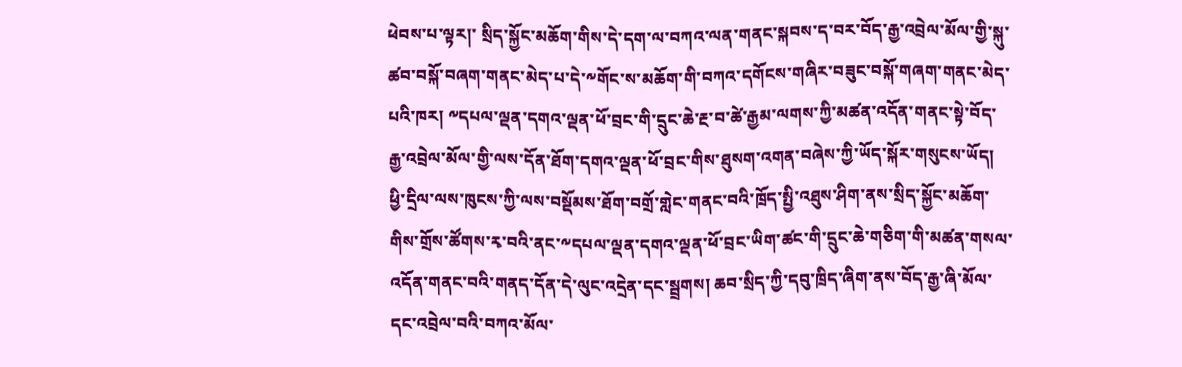ཕེབས་པ་ལྟར།་ སྲིད་སྐྱོང་མཆོག་གིས་དེ་དག་ལ་བཀའ་ལན་གནང་སྐབས་ད་བར་བོད་རྒྱ་འབྲེལ་མོལ་གྱི་སྐུ་ཚབ་བསྐོ་བཞག་གནང་མེད་པ་དེ་༸གོང་ས་མཆོག་གི་བཀའ་དགོངས་གཞིར་བཟུང་བསྐོ་གཞག་གནང་མེད་པའི་ཁར། ༸དཔལ་ལྡན་དགའ་ལྡན་ཕོ་བྲང་གི་དྲུང་ཆེ་རྔ་བ་ཚེ་རྒྱམ་ལགས་ཀྱི་མཚན་འདོན་གནང་སྟེ་བོད་རྒྱ་འབྲེལ་མོལ་གྱི་ལས་དོན་ཐོག་དགའ་ལྡན་ཕོ་བྲང་གིས་ཐུསག་འགན་བཞེས་ཀྱི་ཡོད་སྐོར་གསུངས་ཡོད། ཕྱི་དྲིལ་ལས་ཁུངས་ཀྱི་ལས་བསྡོམས་ཐོག་བགྲོ་གླེང་གནང་བའི་ཁྲོད་སྤྱི་འཐུས་ཤིག་ནས་སྲིད་སྐྱོང་མཆོག་གིས་གྲོས་ཚོགས་རྭ་བའི་ནང་༸དཔལ་ལྡན་དགའ་ལྡན་ཕོ་བྲང་ཡིག་ཚང་གི་དྲུང་ཆེ་གཅིག་གི་མཚན་གསལ་འདོན་གནང་བའི་གནད་དོན་དེ་ལུང་འདྲེན་དང་སྦྲགས། ཆབ་སྲིད་ཀྱི་དབུ་ཁྲིད་ཞིག་ནས་བོད་རྒྱ་ཞི་མོལ་དང་འབྲེལ་བའི་བཀའ་མོལ་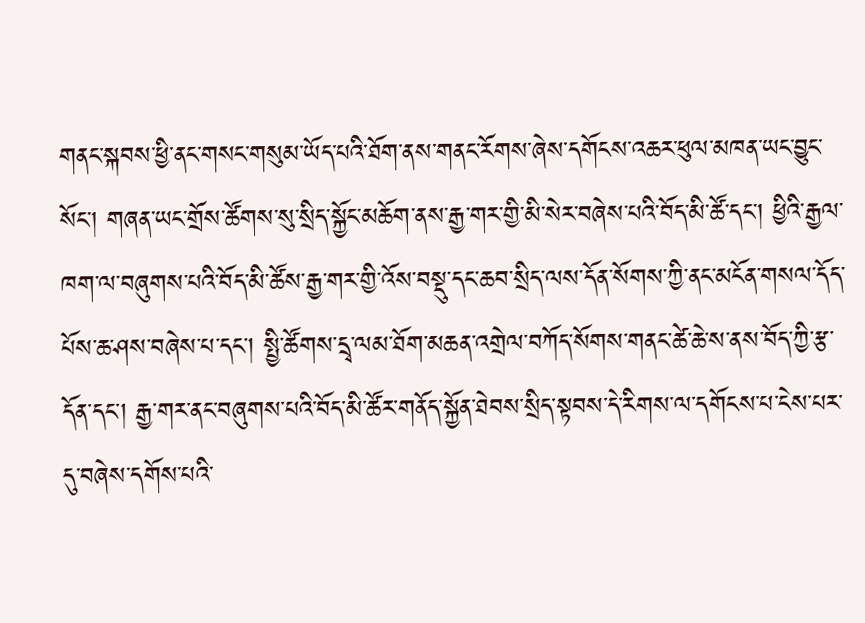གནང་སྐབས་ཕྱི་ནང་གསང་གསུམ་ཡོད་པའི་ཐོག་ནས་གནང་རོགས་ཞེས་དགོངས་འཆར་ཕུལ་མཁན་ཡང་བྱུང་སོང་། གཞན་ཡང་གྲོས་ཚོགས་སུ་སྲིད་སྐྱོང་མཆོག་ནས་རྒྱ་གར་གྱི་མི་སེར་བཞེས་པའི་བོད་མི་ཚོ་དང་། ཕྱིའི་རྒྱལ་ཁག་ལ་བཞུགས་པའི་བོད་མི་ཚོས་རྒྱ་གར་གྱི་འོས་བསྡུ་དང་ཆབ་སྲིད་ལས་དོན་སོགས་ཀྱི་ནང་མངོན་གསལ་དོད་པོས་ཆ་ཤས་བཞེས་པ་དང་། སྤྱི་ཚོགས་དྲྭ་ལམ་ཐོག་མཆན་འགྲེལ་བཀོད་སོགས་གནང་ཚེ་ཆེ་ས་ནས་བོད་ཀྱི་རྩ་དོན་དང་། རྒྱ་གར་ནང་བཞུགས་པའི་བོད་མི་ཚོར་གནོད་སྐྱོན་ཐེབས་སྲིད་སྟབས་དེ་རིགས་ལ་དགོངས་པ་ངེས་པར་དུ་བཞེས་དགོས་པའི་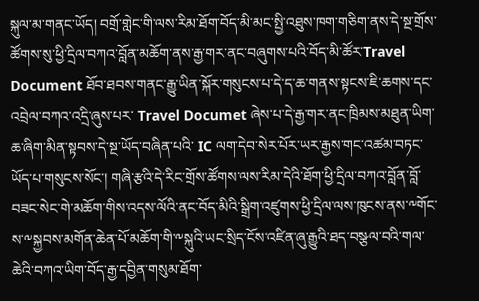སྐུལ་མ་གནང་ཡོད། བགྲོ་གླེང་གི་ལས་རིམ་ཐོག་བོད་མི་མང་སྤྱི་འཐུས་ཁག་གཅིག་ནས་དེ་སྔ་གྲོས་ཚོགས་སུ་ཕྱི་དྲིལ་བཀའ་བློན་མཆོག་ནས་རྒྱ་གར་ནང་བཞུགས་པའི་བོད་མི་ཚོར་Travel Document ཐོབ་ཐབས་གནང་རྒྱུ་ཡིན་སྐོར་གསུངས་པ་དེ་ད་ཆ་གནས་སྟངས་ཇི་ཆགས་དང་འབྲེལ་བཀའ་འདྲི་ཞུས་པར་ Travel Documet ཞེས་པ་དེ་རྒྱ་གར་ནང་ཁྲིམས་མཐུན་ཡིག་ཆ་ཞིག་མིན་སྟབས་དེ་སྔ་ཡོད་བཞིན་པའི་ IC ལག་དེབ་སེར་པོར་ཡར་རྒྱས་གང་འཚམ་བཏང་ཡོད་པ་གསུངས་སོང་། གཞི་རྩའི་དེ་རིང་གྲོས་ཚོགས་ལས་རིམ་དེའི་ཐོག་ཕྱི་དྲིལ་བཀའ་བློན་བློ་བཟང་སེང་གེ་མཆོག་གིས་འདས་ལོའི་ནང་བོད་མིའི་སྒྲིག་འཛུགས་ཕྱི་དྲིལ་ལས་ཁུངས་ནས་༸གོང་ས་༸སྐྱབས་མགོན་ཆེན་པོ་མཆོག་གི་༸སྐུའི་ཡང་སྲིད་ངོས་འཛིན་ཞུ་རྒྱུའི་ཐད་བསྩལ་བའི་གལ་ཆེའི་བཀའ་ཡིག་བོད་རྒྱ་དབྱིན་གསུམ་ཐོག་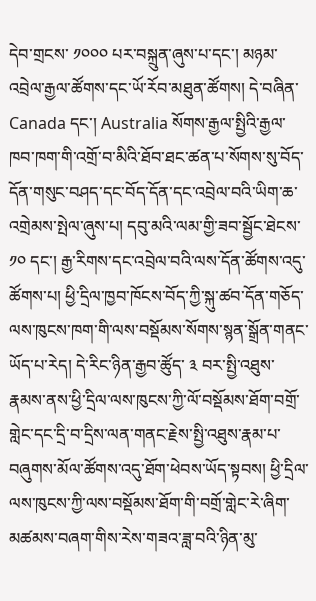དེབ་གྲངས་ ༡༠༠༠ པར་བསྐྲུན་ཞུས་པ་དང་། མཉམ་འབྲེལ་རྒྱལ་ཚོགས་དང་ཡོ་རོབ་མཐུན་ཚོགས། དེ་བཞིན་Canada དང་། Australia སོགས་རྒྱལ་སྤྱིའི་རྒྱལ་ཁབ་ཁག་གི་འགྲོ་བ་མིའི་ཐོབ་ཐང་ཚན་པ་སོགས་སུ་བོད་དོན་གསུང་བཤད་དང་བོད་དོན་དང་འབྲེལ་བའི་ཡིག་ཆ་འགྲེམས་སྤེལ་ཞུས་པ། དབུ་མའི་ལམ་གྱི་ཟབ་སྦྱོང་ཐེངས་༡༠ དང་། རྒྱ་རིགས་དང་འབྲེལ་བའི་ལས་དོན་ཚོགས་འདུ་ཚོགས་པ། ཕྱི་དྲིལ་ཁྱབ་ཁོངས་བོད་ཀྱི་སྐུ་ཚབ་དོན་གཅོད་ལས་ཁུངས་ཁག་གི་ལས་བསྡོམས་སོགས་སྙན་སྒྲོན་གནང་ཡོད་པ་རེད། དེ་རིང་ཉིན་རྒྱབ་ཚོུད་ ༣ བར་སྤྱི་འཐུས་རྣམས་ནས་ཕྱི་དྲིལ་ལས་ཁུངས་ཀྱི་ལོ་བསྡོམས་ཐོག་བགྲོ་གླེང་དང་དྲི་བ་དྲིས་ལན་གནང་རྗེས་སྤྱི་འཐུས་རྣམ་པ་བཞུགས་མོལ་ཚོགས་འདུ་ཐོག་ཕེབས་ཡོད་སྟབས། ཕྱི་དྲིལ་ལས་ཁུངས་ཀྱི་ལས་བསྡོམས་ཐོག་གི་བགྲོ་གླེང་རེ་ཞིག་མཚམས་བཞག་གིས་རེས་གཟའ་ཟླ་བའི་ཉིན་མུ་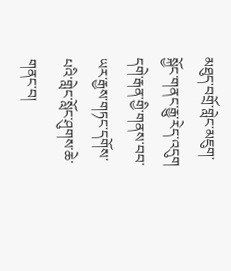མཐུད་བགྲོ་གླེང་མཇུག་སྐྱོང་གནང་རྒྱུ་རེད་འདུག
དགེ་རྒན་གྱི་གནས་བབ་ཡར་རྒྱས་གཏང་དགོས་པའི་གླེང་སློང་ཤུགས་ཆེ་གནང་བ།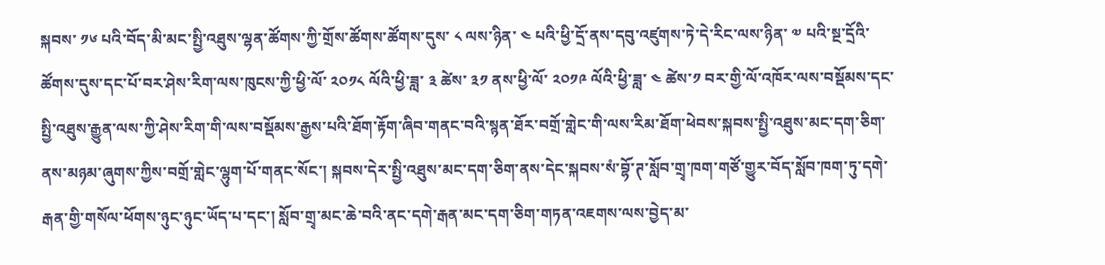སྐབས་ ༡༦ པའི་བོད་མི་མང་སྤྱི་འཐུས་ལྷན་ཚོགས་ཀྱི་གྲོས་ཚོགས་ཚོགས་དུས་ ༨ ལས་ཉིན་ ༤ པའི་ཕྱི་དྲོ་ནས་དབུ་འཛུགས་ཏེ་དེ་རིང་ལས་ཉིན་ ༧ པའི་སྔ་དྲོའི་ཚོགས་དུས་དང་པོ་བར་ཤེས་རིག་ལས་ཁུངས་ཀྱི་ཕྱི་ལོ་ ༢༠༡༨ ལོའི་ཕྱི་ཟླ་ ༣ ཚེས་ ༣༡ ནས་ཕྱི་ལོ་ ༢༠༡༩ ལོའི་ཕྱི་ཟླ་ ༤ ཚེས་༡ བར་གྱི་ལོ་འཁོར་ལས་བསྡོམས་དང་སྤྱི་འཐུས་རྒྱུན་ལས་ཀྱི་ཤེས་རིག་གི་ལས་བསྡོམས་རྒྱས་པའི་ཐོག་རྟོག་ཞིབ་གནང་བའི་སྙན་ཐོར་བགྲོ་གླེང་གི་ལས་རིམ་ཐོག་ཕེབས་སྐབས་སྤྱི་འཐུས་མང་དག་ཅིག་ནས་མཉམ་ཞུགས་ཀྱིས་བགྲོ་གླེང་ལྷུག་པོ་གནང་སོང་། སྐབས་དེར་སྤྱི་འཐུས་མང་དག་ཅིག་ནས་དེང་སྐབས་སཾ་བྷོ་ཊ་སློབ་གྲྭ་ཁག་གཙོ་གྱུར་བོད་སློབ་ཁག་ཏུ་དགེ་རྒན་གྱི་གསོལ་ཕོགས་ཉུང་ཉུང་ཡོད་པ་དང་། སློབ་གྲྭ་མང་ཆེ་བའི་ནང་དགེ་རྒན་མང་དག་ཅིག་གཏན་འཇགས་ལས་བྱེད་མ་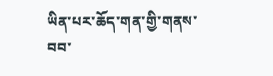ཡིན་པར་ཆོད་གན་གྱི་གནས་བབ་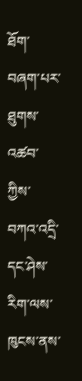ཐོག་བཞག་པར་ཐུགས་འཚབ་ཀྱིས་བཀའ་འདྲི་དང་ཤེས་རིག་ལས་ཁུངས་ནས་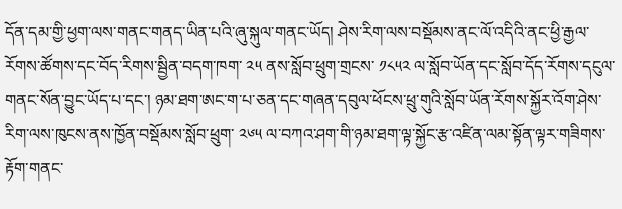དོན་དམ་གྱི་ཕྱག་ལས་གནང་གནད་ཡིན་པའི་ཞུ་སྐུལ་གནང་ཡོད། ཤེས་རིག་ལས་བསྡོམས་ནང་ལོ་འདིའི་ནང་ཕྱི་རྒྱལ་རོགས་ཚོགས་དང་བོད་རིགས་སྦྱིན་བདག་ཁག་ ༢༥ ནས་སློབ་ཕྲུག་གྲངས་ ༡༨༥༢ ལ་སློབ་ཡོན་དང་སློབ་དོད་རོགས་དངུལ་གནང་སོན་བྱུང་ཡོད་པ་དང་། ཉམ་ཐག་ཨང་ག་པ་ཅན་དང་གཞན་དབུལ་ཕོངས་ཕྲུ་གུའི་སློབ་ཡོན་རོགས་སྐྱོར་འོག་ཤེས་རིག་ལས་ཁུངས་ནས་ཁྱོན་བསྡོམས་སློབ་ཕྲུག་ ༢༦༥ ལ་བཀའ་ཤག་གི་ཉམ་ཐག་ལྟ་སྐྱོང་རྩ་འཛིན་ལམ་སྟོན་ལྟར་གཟིགས་རྟོག་གནང་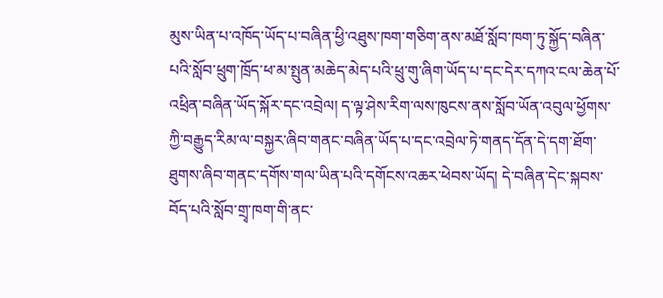མུས་ཡིན་པ་འཁོད་ཡོད་པ་བཞིན་ཕྱི་འཐུས་ཁག་གཅིག་ནས་མཐོ་སློབ་ཁག་ཏུ་སྐྱོད་བཞིན་པའི་སློབ་ཕྲུག་ཁྲོད་ཕ་མ་སྤུན་མཆེད་མེད་པའི་ཕྲུ་གུ་ཞིག་ཡོད་པ་དང་དེར་དཀའ་ངལ་ཆེན་པོ་འཕྲིན་བཞིན་ཡོད་སྐོར་དང་འབྲེལ། ད་ལྟ་ཤེས་རིག་ལས་ཁུངས་ནས་སློབ་ཡོན་འབུལ་ཕྱོགས་ཀྱི་བརྒྱུད་རིམ་ལ་བསྐྱར་ཞིབ་གནང་བཞིན་ཡོད་པ་དང་འབྲེལ་ཏེ་གནད་དོན་དེ་དག་ཐོག་ཐུགས་ཞིབ་གནང་དགོས་གལ་ཡིན་པའི་དགོངས་འཆར་ཕེབས་ཡོད། དེ་བཞིན་དེང་སྐབས་བོད་པའི་སློབ་གྲྭ་ཁག་གི་ནང་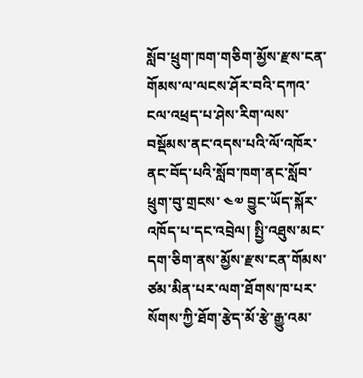སློབ་ཕྲུག་ཁག་གཅིག་མྱོས་རྫས་ངན་གོམས་ལ་ལངས་ཤོར་བའི་དཀའ་ངལ་འཕྲད་པ་ཤེས་རིག་ལས་བསྡོམས་ནང་འདས་པའི་ལོ་འཁོར་ནང་བོད་པའི་སློབ་ཁག་ནང་སློབ་ཕྲུག་བུ་གྲངས་ ༤༧ བྱུང་ཡོད་སྐོར་འཁོད་པ་དང་འབྲེལ། སྤྱི་འཐུས་མང་དག་ཅིག་ནས་མྱོས་རྫས་ངན་གོམས་ཙམ་མིན་པར་ལག་ཐོགས་ཁ་པར་སོགས་ཀྱི་ཐོག་རྩེད་མོ་རྩེ་རྒྱུ་འམ་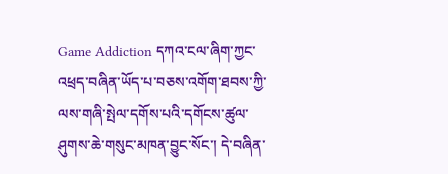Game Addiction དཀའ་ངལ་ཞིག་ཀྱང་འཕྲད་བཞིན་ཡོད་པ་བཅས་འགོག་ཐབས་ཀྱི་ལས་གཞི་སྤེལ་དགོས་པའི་དགོངས་ཚུལ་ཤུགས་ཆེ་གསུང་མཁན་བྱུང་སོང་། དེ་བཞིན་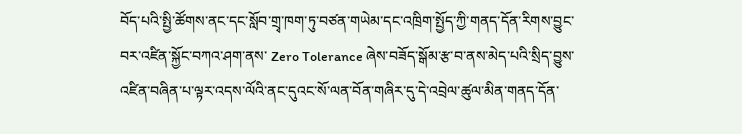བོད་པའི་སྤྱི་ཚོགས་ནང་དང་སློབ་གྲྭ་ཁག་ཏུ་བཙན་གཡེམ་དང་འཁྲིག་སྤྱོད་ཀྱི་གནད་དོན་རིགས་བྱུང་བར་འཛིན་སྐྱོང་བཀའ་ཤག་ནས་ Zero Tolerance ཞེས་བཟོད་སྒོམ་རྩ་བ་ནས་མེད་པའི་སྲིད་བྱུས་འཛིན་བཞིན་པ་ལྟར་འདས་ལོའི་ནང་དུའང་སོ་ལན་བོན་གཞིར་དུ་དེ་འབྲེལ་ཚུལ་མིན་གནད་དོན་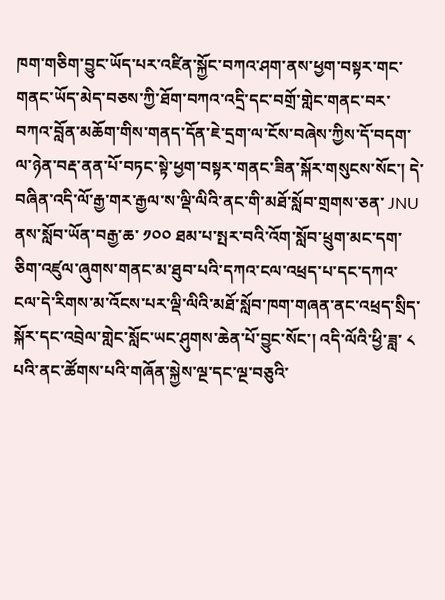ཁག་གཅིག་བྱུང་ཡོད་པར་འཛིན་སྐྱོང་བཀའ་ཤག་ནས་ཕྱག་བསྟར་གང་གནང་ཡོད་མེད་བཅས་ཀྱི་ཐོག་བཀའ་འདྲི་དང་བགྲོ་གླེང་གནང་བར་བཀའ་བློན་མཆོག་གིས་གནད་དོན་ཇེ་དྲག་ལ་ངོས་བཞེས་ཀྱིས་དོ་བདག་ལ་ཉེན་བརྡ་ནན་པོ་བཏང་སྟེ་ཕྱག་བསྟར་གནང་ཟིན་སྐོར་གསུངས་སོང་། དེ་བཞིན་འདི་ལོ་རྒྱ་གར་རྒྱལ་ས་ལྡི་ལིའི་ནང་གི་མཐོ་སློབ་གྲགས་ཅན་ JNU ནས་སློབ་ཡོན་བརྒྱ་ཆ་ ༡༠༠ ཐམ་པ་སྤར་བའི་འོག་སློབ་ཕྲུག་མང་དག་ཅིག་འཛུལ་ཞུགས་གནང་མ་ཐུབ་པའི་དཀའ་ངལ་འཕྲད་པ་དང་དཀའ་ངལ་དེ་རིགས་མ་འོངས་པར་ལྡི་ལིའི་མཐོ་སློབ་ཁག་གཞན་ནང་འཕྲད་སྲིད་སྐོར་དང་འབྲེལ་གླེང་སློང་ཡང་ཤུགས་ཆེན་པོ་བྱུང་སོང་། འདི་ལོའི་ཕྱི་ཟླ་ ༨ པའི་ནང་ཚོགས་པའི་གཞོན་སྐྱེས་ལྔ་དང་ལྔ་བཅུའི་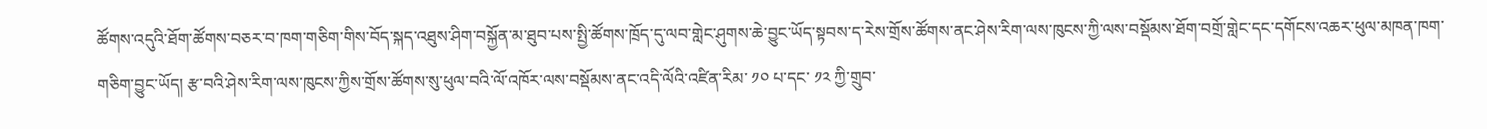ཚོགས་འདུའི་ཐོག་ཚོགས་བཅར་བ་ཁག་གཅིག་གིས་བོད་སྐད་འཐུས་ཤིག་བསྐྱོན་མ་ཐུབ་པས་སྤྱི་ཚོགས་ཁྲོད་དུ་ལབ་གླེང་ཤུགས་ཆེ་བྱུང་ཡོད་སྟབས་ད་རེས་གྲོས་ཚོགས་ནང་ཤེས་རིག་ལས་ཁུངས་ཀྱི་ལས་བསྡོམས་ཐོག་བགྲོ་གླེང་དང་དགོངས་འཆར་ཕུལ་མཁན་ཁག་གཅིག་བྱུང་ཡོད། རྩ་བའི་ཤེས་རིག་ལས་ཁུངས་ཀྱིས་གྲོས་ཚོགས་སུ་ཕུལ་བའི་ལོ་འཁོར་ལས་བསྡོམས་ནང་འདི་ལོའི་འཛིན་རིམ་ ༡༠ པ་དང་ ༡༢ ཀྱི་གྲུབ་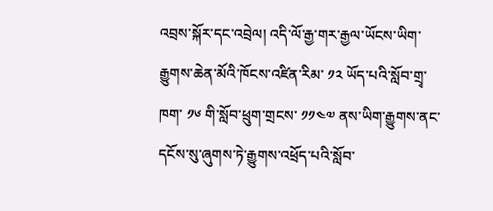འབྲས་སྐོར་དང་འབྲེལ། འདི་ལོ་རྒྱ་གར་རྒྱལ་ཡོངས་ཡིག་རྒྱུགས་ཆེན་མོའི་ཁོངས་འཛིན་རིམ་ ༡༢ ཡོད་པའི་སློབ་གྲྭ་ཁག་ ༡༦ གི་སློབ་ཕྲུག་གྲངས་ ༡༡༤༧ ནས་ཡིག་རྒྱུགས་ནང་དངོས་སུ་ཞུགས་ཏེ་རྒྱུགས་འཕྲོད་པའི་སློབ་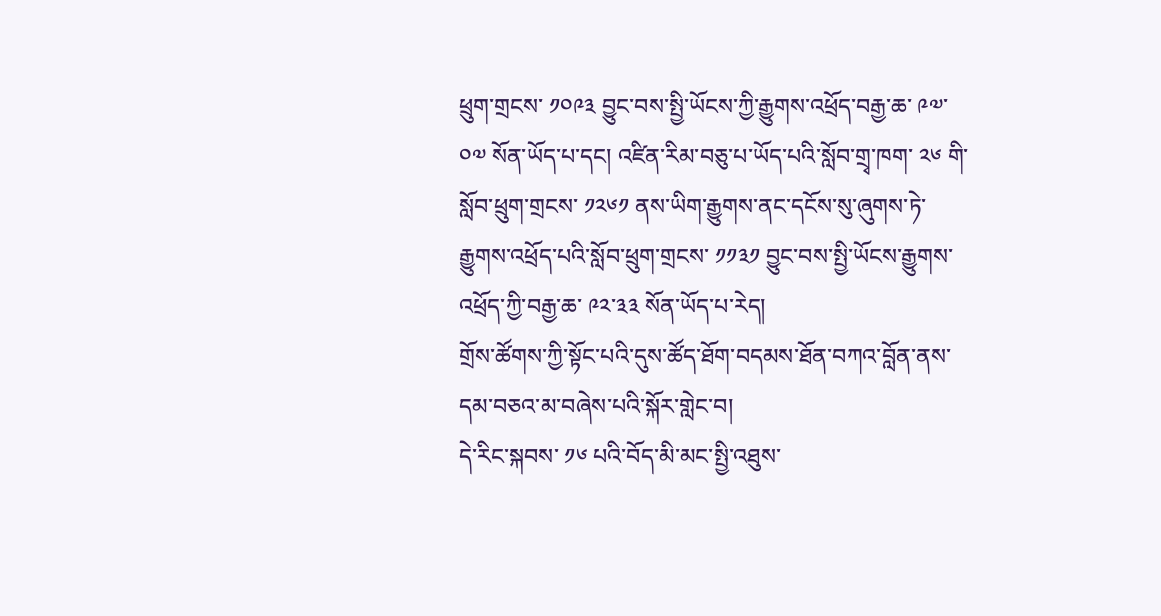ཕྲུག་གྲངས་ ༡༠༩༣ བྱུང་བས་སྤྱི་ཡོངས་ཀྱི་རྒྱུགས་འཕྲོད་བརྒྱ་ཆ་ ༩༧་༠༧ སོན་ཡོད་པ་དང། འཛིན་རིམ་བཅུ་པ་ཡོད་པའི་སློབ་གྲྭ་ཁག་ ༢༦ གི་སློབ་ཕྲུག་གྲངས་ ༡༢༦༡ ནས་ཡིག་རྒྱུགས་ནང་དངོས་སུ་ཞུགས་ཏེ་རྒྱུགས་འཕྲོད་པའི་སློབ་ཕྲུག་གྲངས་ ༡༡༣༡ བྱུང་བས་སྤྱི་ཡོངས་རྒྱུགས་འཕྲོད་ཀྱི་བརྒྱ་ཆ་ ༩༢་༣༣ སོན་ཡོད་པ་རེད།
གྲོས་ཚོགས་ཀྱི་སྟོང་པའི་དུས་ཚོད་ཐོག་བདམས་ཐོན་བཀའ་བློན་ནས་དམ་བཅའ་མ་བཞེས་པའི་སྐོར་གླེང་བ།
དེ་རིང་སྐབས་ ༡༦ པའི་བོད་མི་མང་སྤྱི་འཐུས་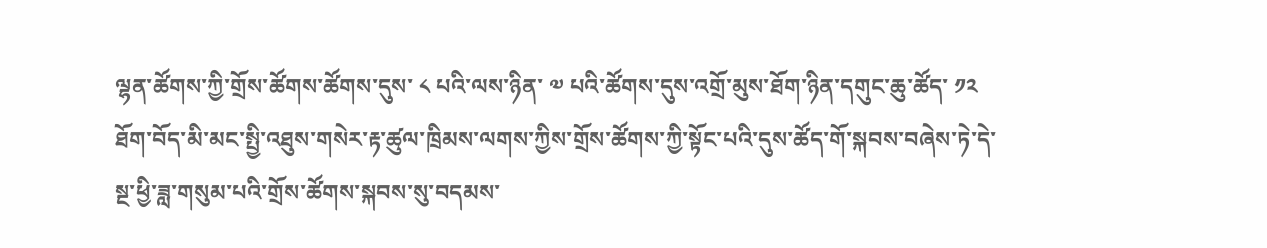ལྷན་ཚོགས་ཀྱི་གྲོས་ཚོགས་ཚོགས་དུས་ ༨ པའི་ལས་ཉིན་ ༧ པའི་ཚོགས་དུས་འགྲོ་མུས་ཐོག་ཉིན་དགུང་ཆུ་ཚོད་ ༡༢ ཐོག་བོད་མི་མང་སྤྱི་འཐུས་གསེར་རྟ་ཚུལ་ཁྲིམས་ལགས་ཀྱིས་གྲོས་ཚོགས་ཀྱི་སྟོང་པའི་དུས་ཚོད་གོ་སྐབས་བཞེས་ཏེ་དེ་སྔ་ཕྱི་ཟླ་གསུམ་པའི་གྲོས་ཚོགས་སྐབས་སུ་བདམས་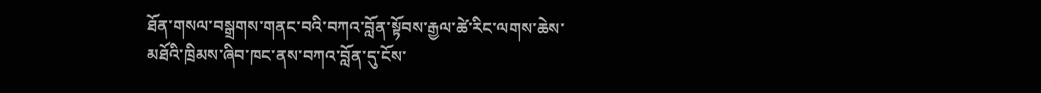ཐོན་གསལ་བསྒྲགས་གནང་བའི་བཀའ་བློན་སྟོབས་རྒྱལ་ཚེ་རིང་ལགས་ཆེས་མཐོའི་ཁྲིམས་ཞིབ་ཁང་ནས་བཀའ་བློན་དུ་ངོས་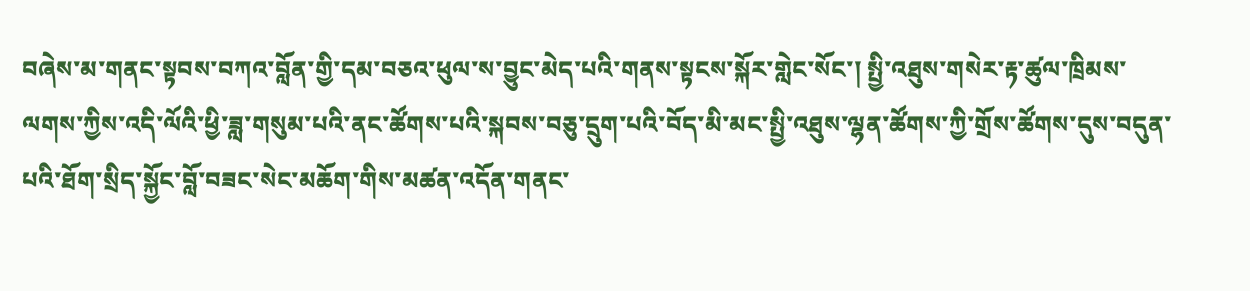བཞེས་མ་གནང་སྟབས་བཀའ་བློན་གྱི་དམ་བཅའ་ཕུལ་ས་བྱུང་མེད་པའི་གནས་སྟངས་སྐོར་གླེང་སོང་། སྤྱི་འཐུས་གསེར་རྟ་ཚུལ་ཁྲིམས་ལགས་ཀྱིས་འདི་ལོའི་ཕྱི་ཟླ་གསུམ་པའི་ནང་ཚོགས་པའི་སྐབས་བཅུ་དྲུག་པའི་བོད་མི་མང་སྤྱི་འཐུས་ལྷན་ཚོགས་ཀྱི་གྲོས་ཚོགས་དུས་བདུན་པའི་ཐོག་སྲིད་སྐྱོང་བློ་བཟང་སེང་མཆོག་གིས་མཚན་འདོན་གནང་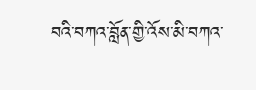བའི་བཀའ་བློན་གྱི་འོས་མི་བཀའ་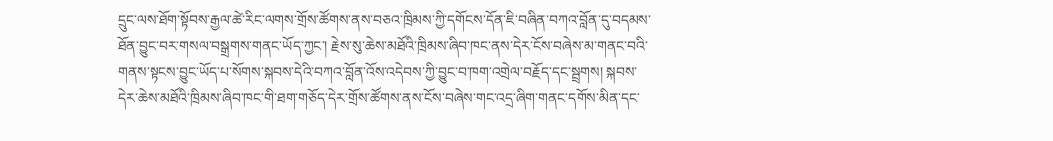དྲུང་ལས་ཐོག་སྟོབས་རྒྱལ་ཚེ་རིང་ལགས་གྲོས་ཚོགས་ནས་བཅའ་ཁྲིམས་ཀྱི་དགོངས་དོན་ཇི་བཞིན་བཀའ་བློན་དུ་བདམས་ཐོན་བྱུང་བར་གསལ་བསྒྲགས་གནང་ཡོད་ཀྱང་། རྗེས་སུ་ཆེས་མཐོའི་ཁྲིམས་ཞིབ་ཁང་ནས་དེར་ངོས་བཞེས་མ་གནང་བའི་གནས་སྟངས་བྱུང་ཡོད་པ་སོགས་སྐབས་དེའི་བཀའ་བློན་འོས་འདེབས་ཀྱི་བྱུང་བ་ཁག་འགྲེལ་བརྗོད་དང་སྦྲགས། སྐབས་དེར་ཆེས་མཐོའི་ཁྲིམས་ཞིབ་ཁང་གི་ཐག་གཅོད་དེར་གྲོས་ཚོགས་ནས་ངོས་བཞེས་གང་འདྲ་ཞིག་གནང་དགོས་མིན་དང་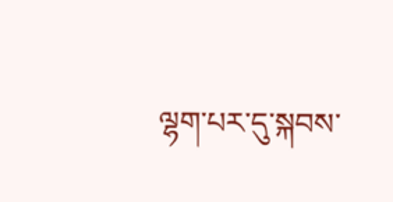ལྷག་པར་དུ་སྐབས་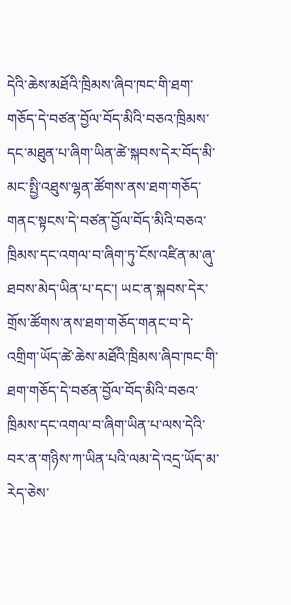དེའི་ཆེས་མཐོའི་ཁྲིམས་ཞིབ་ཁང་གི་ཐག་གཅོད་དེ་བཙན་བྱོལ་བོད་མིའི་བཅའ་ཁྲིམས་དང་མཐུན་པ་ཞིག་ཡིན་ཚེ་སྐབས་དེར་བོད་མི་མང་སྤྱི་འཐུས་ལྷན་ཚོགས་ནས་ཐག་གཅོད་གནང་སྟངས་དེ་བཙན་བྱོལ་བོད་མིའི་བཅའ་ཁྲིམས་དང་འགལ་བ་ཞིག་ཏུ་ངོས་འཛིན་མ་ཞུ་ཐབས་མེད་ཡིན་པ་དང་། ཡང་ན་སྐབས་དེར་གྲོས་ཚོགས་ནས་ཐག་གཅོད་གནང་བ་དེ་འགྲིག་ཡོད་ཚེ་ཆེས་མཐོའི་ཁྲིམས་ཞིབ་ཁང་གི་ཐག་གཅོད་དེ་བཙན་བྱོལ་བོད་མིའི་བཅའ་ཁྲིམས་དང་འགལ་བ་ཞིག་ཡིན་པ་ལས་དེའི་བར་ན་གཉིས་ཀ་ཡིན་པའི་ལམ་དེ་འདྲ་ཡོད་མ་རེད་ཅེས་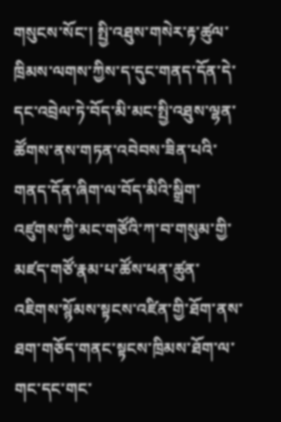གསུངས་སོང་། སྤྱི་འཐུས་གསེར་རྟ་ཚུལ་ཁྲིམས་ལགས་ཀྱིས་ད་དུང་གནད་དོན་དེ་དང་འབྲེལ་ཏེ་བོད་མི་མང་སྤྱི་འཐུས་ལྷན་ཚོགས་ནས་གཏན་འབེབས་ཟིན་པའི་གནད་དོན་ཞིག་ལ་བོད་མིའི་སྒྲིག་འཛུགས་ཀྱི་མང་གཙོའི་ཀ་བ་གསུམ་གྱི་མཛད་གཙོ་རྣམ་པ་ཚོས་ཕན་ཚུན་འཇིགས་སྙོམས་སྟངས་འཛིན་གྱི་ཐོག་ནས་ཐག་གཅོད་གནང་སྟངས་ཁྲིམས་ཐོག་ལ་གང་དང་གང་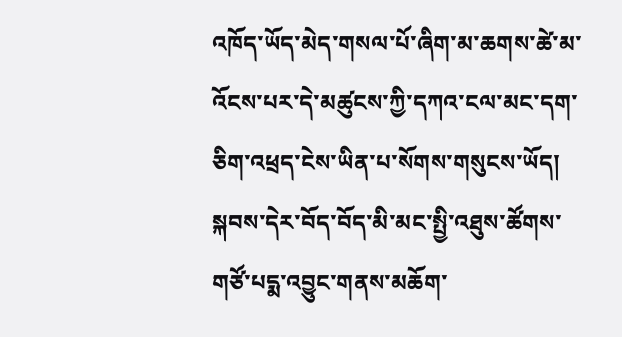འཁོད་ཡོད་མེད་གསལ་པོ་ཞིག་མ་ཆགས་ཚེ་མ་འོངས་པར་དེ་མཚུངས་ཀྱི་དཀའ་ངལ་མང་དག་ཅིག་འཕྲད་ངེས་ཡིན་པ་སོགས་གསུངས་ཡོད། སྐབས་དེར་བོད་བོད་མི་མང་སྤྱི་འཐུས་ཚོགས་གཙོ་པདྨ་འབྱུང་གནས་མཆོག་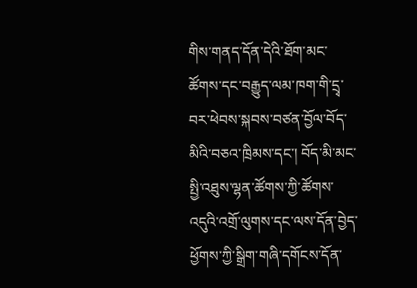གིས་གནད་དོན་དེའི་ཐོག་མང་ཚོགས་དང་བརྒྱུད་ལམ་ཁག་གི་དྲྭ་བར་ཕེབས་སྐབས་བཙན་བྱོལ་བོད་མིའི་བཅའ་ཁྲིམས་དང་། བོད་མི་མང་སྤྱི་འཐུས་ལྷན་ཚོགས་ཀྱི་ཚོགས་འདུའི་འགྲོ་ལུགས་དང་ལས་དོན་བྱེད་ཕྱོགས་ཀྱི་སྒྲིག་གཞི་དགོངས་དོན་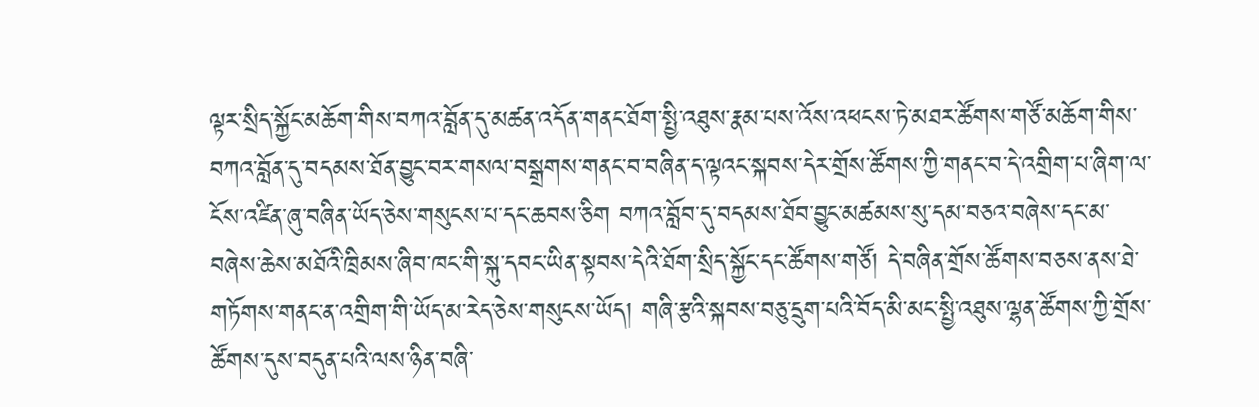ལྟར་སྲིད་སྐྱོང་མཆོག་གིས་བཀའ་བློན་དུ་མཚན་འདོན་གནང་ཐོག་སྤྱི་འཐུས་རྣམ་པས་འོས་འཕངས་ཏེ་མཐར་ཚོགས་གཙོ་མཆོག་གིས་བཀའ་བློན་དུ་བདམས་ཐོན་བྱུང་བར་གསལ་བསྒྲགས་གནང་བ་བཞིན་ད་ལྟའང་སྐབས་དེར་གྲོས་ཚོགས་ཀྱི་གནང་བ་དེ་འགྲིག་པ་ཞིག་ལ་ངོས་འཛིན་ཞུ་བཞིན་ཡོད་ཅེས་གསུངས་པ་དང་ཆབས་ཅིག བཀའ་བློབ་དུ་བདམས་ཐོབ་བྱུང་མཚམས་སུ་དམ་བཅའ་བཞེས་དང་མ་བཞེས་ཆེས་མཐོའི་ཁྲིམས་ཞིབ་ཁང་གི་སྐུ་དབང་ཡིན་སྟབས་དེའི་ཐོག་སྲིད་སྐྱོང་དང་ཚོགས་གཙོ། དེ་བཞིན་གྲོས་ཚོགས་བཅས་ནས་ཐེ་གཏོགས་གནང་ན་འགྲིག་གི་ཡོད་མ་རེད་ཅེས་གསུངས་ཡོད། གཞི་རྩའི་སྐབས་བཅུ་དྲུག་པའི་བོད་མི་མང་སྤྱི་འཐུས་ལྷན་ཚོགས་ཀྱི་གྲོས་ཚོགས་དུས་བདུན་པའི་ལས་ཉིན་བཞི་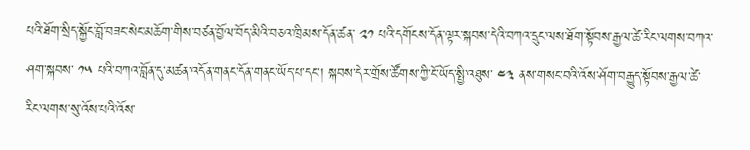པའི་ཐོག་སྲིད་སྐྱོང་བློ་བཟང་སེང་མཆོག་གིས་བཙན་བྱོལ་བོད་མིའི་བཅའ་ཁྲིམས་དོན་ཚན་ ༢༡ པའི་དགོངས་དོན་ལྟར་སྐབས་དེའི་བཀའ་དྲུང་ལས་ཐོག་སྟོབས་རྒྱལ་ཚེ་རིང་ལགས་བཀའ་ཤག་སྐབས་ ༡༥ པའི་བཀའ་བློན་དུ་མཚན་འདོན་གནང་དོན་གནང་ཡོད་པ་དང་། སྐབས་དེར་གྲོས་ཚོགས་ཀྱི་ངོ་ཡོད་སྤྱི་འཐུས་ ༤༣ ནས་གསང་བའི་འོས་ཤོག་བརྒྱུད་སྟོབས་རྒྱལ་ཚེ་རིང་ལགས་སུ་འོས་པའི་འོས་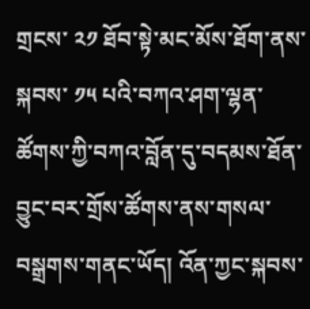གྲངས་ ༢༡ ཐོབ་སྟེ་མང་མོས་ཐོག་ནས་སྐབས་ ༡༥ པའི་བཀའ་ཤག་ལྷན་ཚོགས་ཀྱི་བཀའ་བློན་དུ་བདམས་ཐོན་བྱུང་བར་གྲོས་ཚོགས་ནས་གསལ་བསྒྲགས་གནང་ཡོད། འོན་ཀྱང་སྐབས་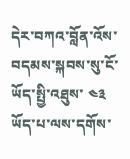དེར་བཀའ་བློན་འོས་བདམས་སྐབས་སུ་ངོ་ཡོད་སྤྱི་འཐུས་ ༤༣ ཡོད་པ་ལས་དགོས་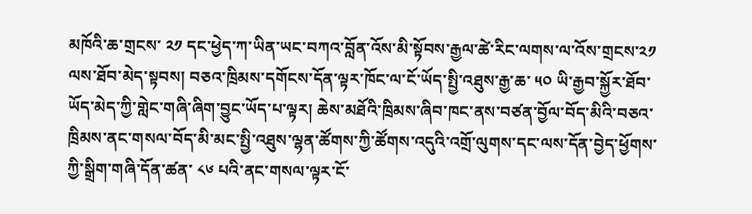མཁོའི་ཆ་གྲངས་ ༢༡ དང་ཕྱེད་ཀ་ཡིན་ཡང་བཀའ་བློན་འོས་མི་སྟོབས་རྒྱལ་ཚེ་རིང་ལགས་ལ་འོས་གྲངས་༢༡ ལས་ཐོབ་མེད་སྟབས། བཅའ་ཁྲིམས་དགོངས་དོན་ལྟར་ཁོང་ལ་ངོ་ཡོད་སྤྱི་འཐུས་རྒྱ་ཆ་ ༥༠ ཡི་རྒྱབ་སྐྱོར་ཐོབ་ཡོད་མེད་ཀྱི་གླེང་གཞི་ཞིག་བྱུང་ཡོད་པ་ལྟར། ཆེས་མཐོའི་ཁྲིམས་ཞིབ་ཁང་ནས་བཙན་བྱོལ་བོད་མིའི་བཅའ་ཁྲིམས་ནང་གསལ་བོད་མི་མང་སྤྱི་འཐུས་ལྷན་ཚོགས་ཀྱི་ཚོགས་འདུའི་འགྲོ་ལུགས་དང་ལས་དོན་བྱེད་ཕྱོགས་ཀྱི་སྒྲིག་གཞི་དོན་ཚན་ ༨༦ པའི་ནང་གསལ་ལྟར་ངོ་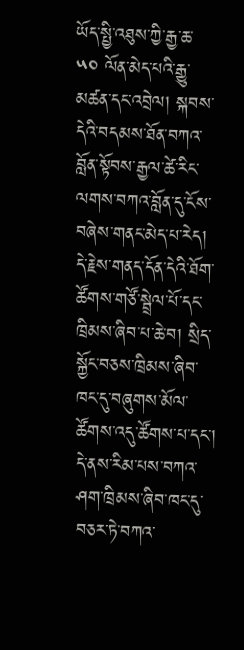ཡོད་སྤྱི་འཐུས་ཀྱི་རྒྱ་ཆ་ ༥༠ ལོན་མེད་པའི་རྒྱུ་མཚན་དང་འབྲེལ། སྐབས་དེའི་བདམས་ཐོན་བཀའ་བློན་སྟོབས་རྒྱལ་ཚེ་རིང་ལགས་བཀའ་བློན་དུ་ངོས་བཞེས་གནང་མེད་པ་རེད། དེ་རྗེས་གནད་དོན་དེའི་ཐོག་ཚོགས་གཙོ་སྦྲེལ་པོ་དང་ཁྲིམས་ཞིབ་པ་ཆེ་བ། སྲིད་སྐྱོང་བཅས་ཁྲིམས་ཞིབ་ཁང་དུ་བཞུགས་མོལ་ཚོགས་འདུ་ཚོགས་པ་དང་། དེ་ནས་རིམ་པས་བཀའ་ཤག་ཁྲིམས་ཞིབ་ཁང་དུ་བཅར་ཏེ་བཀའ་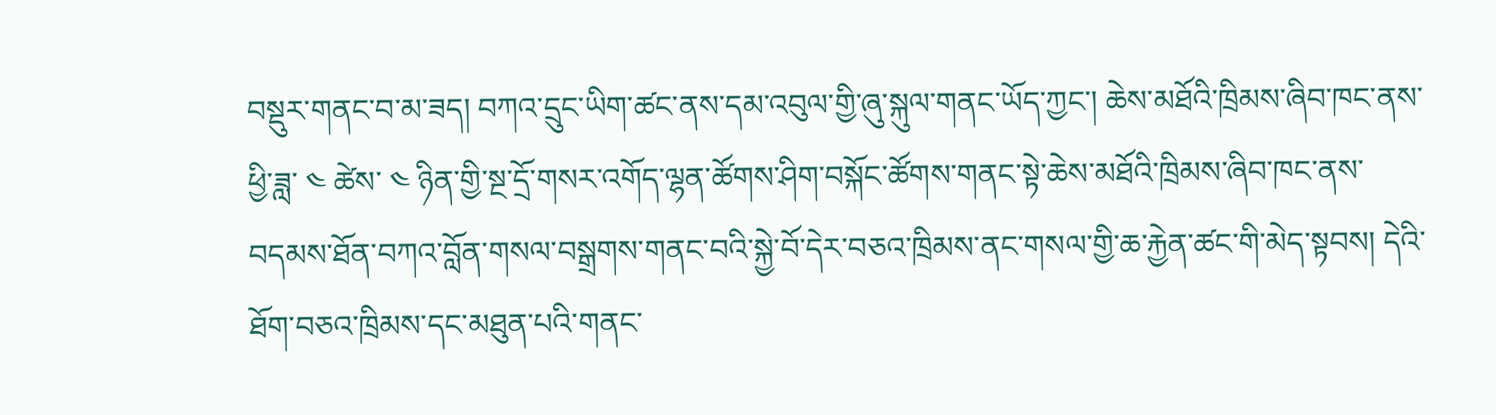བསྡུར་གནང་བ་མ་ཟད། བཀའ་དྲུང་ཡིག་ཚང་ནས་དམ་འབུལ་གྱི་ཞུ་སྐུལ་གནང་ཡོད་ཀྱང་། ཆེས་མཐོའི་ཁྲིམས་ཞིབ་ཁང་ནས་ཕྱི་ཟླ་ ༤ ཚེས་ ༤ ཉིན་གྱི་སྔ་དྲོ་གསར་འགོད་ལྷན་ཚོགས་ཤིག་བསྐོང་ཚོགས་གནང་སྟེ་ཆེས་མཐོའི་ཁྲིམས་ཞིབ་ཁང་ནས་བདམས་ཐོན་བཀའ་བློན་གསལ་བསྒྲགས་གནང་བའི་སྐྱེ་བོ་དེར་བཅའ་ཁྲིམས་ནང་གསལ་གྱི་ཆ་རྐྱེན་ཚང་གི་མེད་སྟབས། དེའི་ཐོག་བཅའ་ཁྲིམས་དང་མཐུན་པའི་གནང་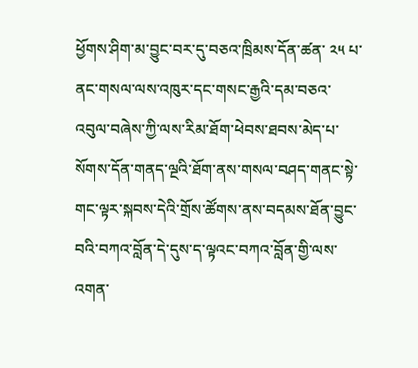ཕྱོགས་ཤིག་མ་བྱུང་བར་དུ་བཅའ་ཁྲིམས་དོན་ཚན་ ༢༥ པ་ནང་གསལ་ལས་འཁུར་དང་གསང་རྒྱའི་དམ་བཅའ་འབུལ་བཞེས་ཀྱི་ལས་རིམ་ཐོག་ཕེབས་ཐབས་མེད་པ་སོགས་དོན་གནད་ལྔའི་ཐོག་ནས་གསལ་བཤད་གནང་སྟེ་གང་ལྟར་སྐབས་དེའི་གྲོས་ཚོགས་ནས་བདམས་ཐོན་བྱུང་བའི་བཀའ་བློན་དེ་དུས་ད་ལྟའང་བཀའ་བློན་གྱི་ལས་འགན་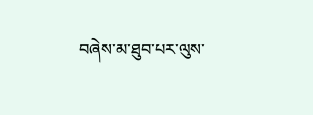བཞེས་མ་ཐུབ་པར་ལུས་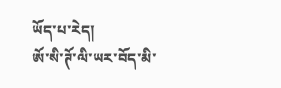ཡོད་པ་རེད།
ཨོ་སི་ཊོ་ལི་ཡར་བོད་མི་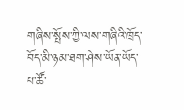གཞིས་སྤོས་ཀྱི་ལས་གཞིའི་ཁྲོད་བོད་མི་ཉམ་ཐག་ཤེས་ཡོན་ཡོད་པ་ཚོ་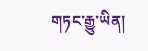གཏང་རྒྱུ་ཡིན།